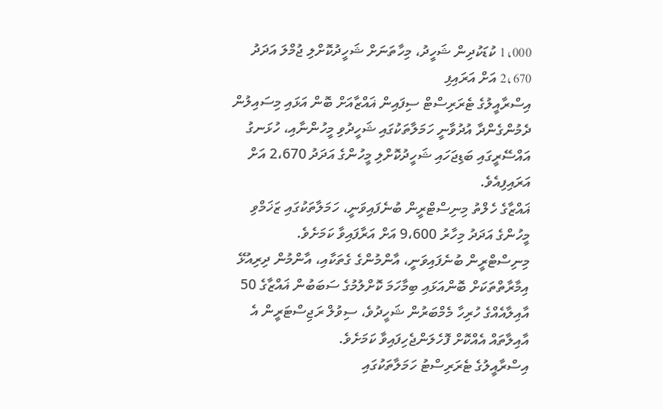1،000 ކުޑަކުދިން ޝަހީދު، މިހާތަނަށް ޝަހީދުކޮށްލި ޖުމްލަ އަދަދު 2،670 އަށް އަރައިފި
އިސްރާއީލުގެ ޓެރަރިސްޓް ސިފައިން ޣައްޒާއަށް ބޮން އަޅައި މިސައިލުން ދެމުންގެންދާ އުދުވާނީ ހަމަލާތަކުގައި ޝަހީދުވި މީހުންނާއި، ހުޅަނގު އައްސޭރީގައި ބަޑިޖަހައި ޝަހީދުކޮށްލި މީހުންގެ އަދަދު 2،670 އަށް އަރައިފިއެވެ.
ޣައްޒާގެ ހެލްތު މިނިސްޓްރީން ބުނެފައިވަނީ، ހަމަލާތަކުގައި ޒަޚަމްވި މީހުންގެ އަދަދު މިހާރު 9،600 އަށް އަރާފައިވާ ކަމަށެވެ.
މިނިސްޓްރީން ބުނެފައިވަނީ، އާންމުންގެ ގެތަކާއި، އާންމުން ދިރިއުޅޭ އިމާރާތްތަކަށް ބޮންއަޅައި ބިމާހަމަ ކޮށްލުމުގެ ސަބަބުން ޣައްޒާގެ 50 އާއިލާއެއްގެ ހުރިހާ މެމްބަރުން ޝަހީދުވެ، ސިވުލް ރަޖިސްޓަރީން އެ އާއިލާތައް އެއްކޮށް ފޮހެލަންޖެހިފައިވާ ކަމަށެވެ.
އިސްރާއީލުގެ ޓެރަރިސްޓު ހަމަލާތަކުގައި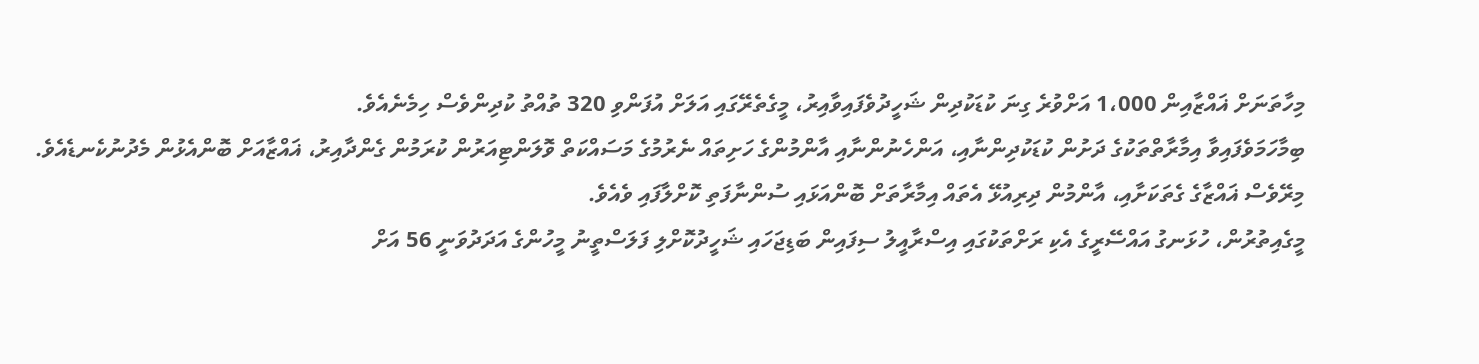މިހާތަނަށް ޣައްޒާއިން 1،000 އަށްވުރެ ގިނަ ކުޑަކުދިން ޝަހީދުވެފައިވާއިރު، މީގެތެރޭގައި އަލަށް އުފަންވި 320 ތުއްތު ކުދިންވެސް ހިމެނެއެވެ.
ބިމާހަމަވެފައިވާ އިމާރާތްތަކުގެ ދަށުން ކުޑަކުދިންނާއި، އަންހެނުންނާއި އާންމުންގެ ހަށިތައް ނެރުމުގެ މަސައްކަތް ވޮލަންޓިއަރުން ކުރަމުން ގެންދާއިރު، ޣައްޒާއަށް ބޮންއެޅުން މެދުނުކެނޑެއެވެ.
މިރޭވެސް ޣައްޒާގެ ގެތަކަށާއި، އާންމުން ދިރިއުޅޭ އެތައް އިމާރާތަށް ބޮންއަޅައި ސުންނާފަތި ކޮށްލާފައި ވެއެވެ.
މީގެއިތުރުން، ހުޅަނގު އައްސޭރީގެ އެކި ރަށްތަކުގައި އިސްރާއީލު ސިފައިން ބަޑިޖަހައި ޝަހީދުކޮށްލި ފަލަސްތީނު މީހުންގެ އަދަދުވަނީ 56 އަށް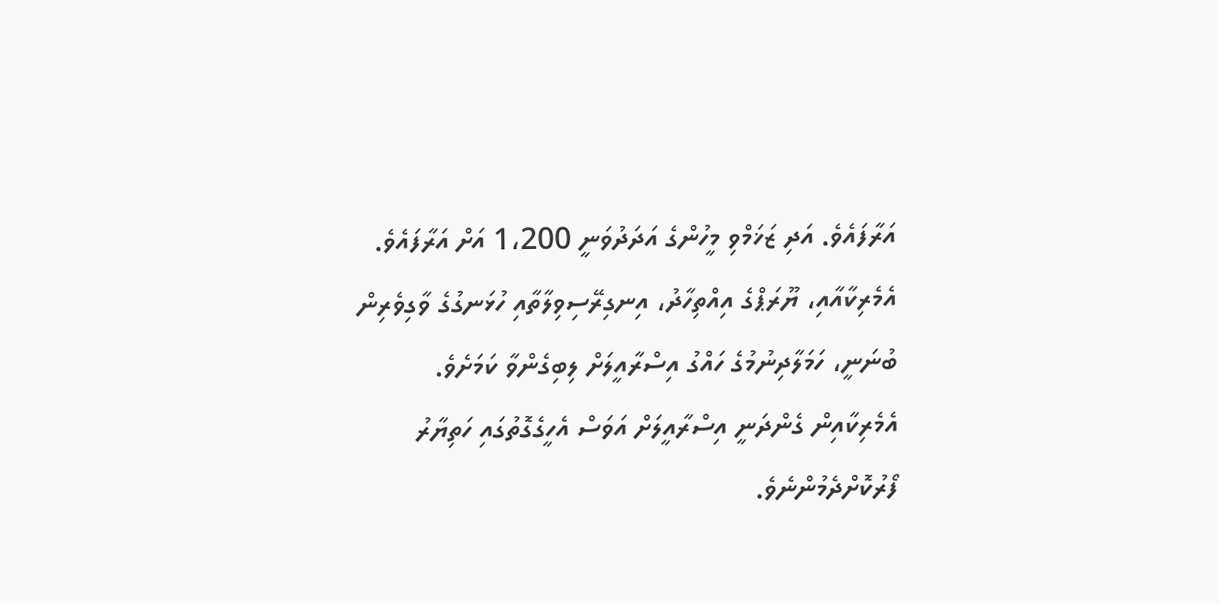އަރާފައެވެ. އަދި ޒަޚަމްވި މީހުންގެ އަދަދުވަނީ 1،200 އަށް އަރާފައެވެ.
އެމެރިކާއާއި، ޔޫރަޕްގެ އިއްތިހާދު، އިނގިރޭސިވިލާތާއި ހުޅަނގުގެ ވާގިވެރިން ބުނަނީ، ހަމަލާދިނުމުގެ ހައްގު އިސްރާއީލަށް ލިބިގެންވާ ކަމަށެވެ.
އެމެރިކާއިން ގެންދަނީ އިސްރާއީލަށް އަވަސް އެހީގެގޮތުގައި ހަތިޔާރު ފޯރުކޮށްދެމުންނެވެ.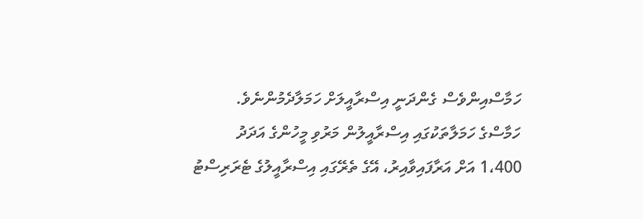ހަމާސްއިންވެސް ގެންދަނީ އިސްރާއީލަށް ހަމަލާދެމުންނެވެ. ހަމާސްގެ ހަމަލާތަކުގައި އިސްރާއީލުން މަރުވި މީހުންގެ އަދަދު 1،400 އަށް އަރާފައިވާއިރު، އޭގެ ތެރޭގައި އިސްރާއީލުގެ ޓެރަރިސްޓު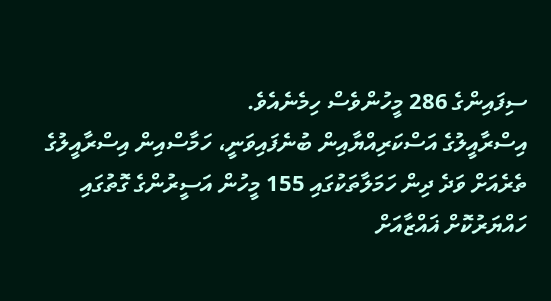ސިފައިންގެ 286 މީހުންވެސް ހިމެނެއެވެ.
އިސްރާއީލުގެ އަސްކަރިއްޔާއިން ބުނެފައިވަނީ، ހަމާސްއިން އިސްރާއީލުގެ ތެރެއަށް ވަދެ ދިން ހަމަލާތަކުގައި 155 މީހުން އަސީރުންގެ ގޮތުގައި ހައްޔަރުކޮށް ޣައްޒާއަށް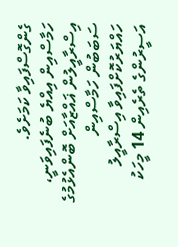ގެންގޮސްފައިވާ ކަމަށެވެ.
ހަމާސްއިން އިއްޔެ ބުނެފައިވަނީ، އިސްރާއީލުން ޣައްޒާއަށް ބޮންއެޅުމުގެ ސަބަބުން ހަމާސްއިން ހައްޔަރުކޮށްފައިވާ އިސްރާއީލު އަސީރުންގެ ތެރެއިން 14 މީހަކު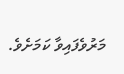މަރުވެފައިވާ ކަމަށެވެ.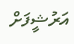އަރުޝީފަށް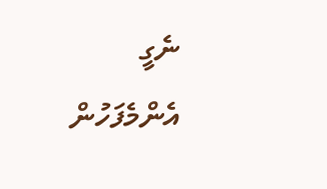ނެގީ
އެންމެފަހުން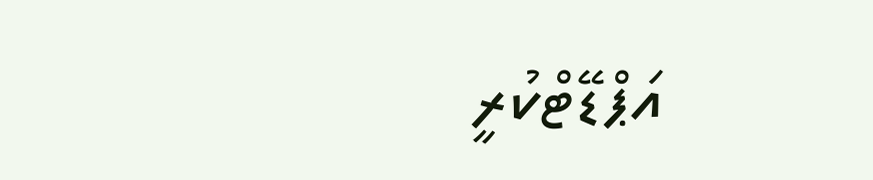އަޕްޑޭޓްކުރީ